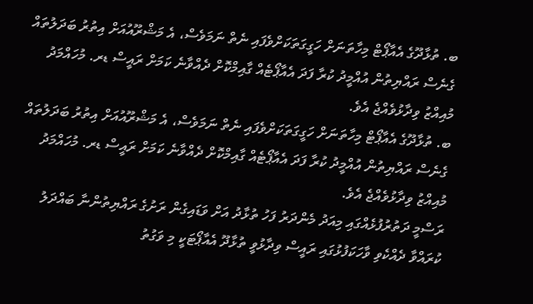ބ. ތުޅާދޫގެ އެއާޕޯޓް މިހާތަނަށް ހަގީގަތަކަށްވެފައި ނެތް ނަމަވެސް، އެ މަޝްރޫއުއަށް އިތުރު ބަދަލުތައް ގެނެސް ރައްޔިތުން އުއްމީދު ކުރާ ފަދަ އެއާޕޯޓެއް ގާއިމްކޮށް ދެއްވާނެ ކަމަށް ރައީސް ޑރ. މުހައްމަދު މުއިއްޒު ވިދާޅުވެއްޖެ އެވެ.
ބ. ތުޅާދޫގެ އެއާޕޯޓް މިހާތަނަށް ހަގީގަތަކަށްވެފައި ނެތް ނަމަވެސް، އެ މަޝްރޫއުއަށް އިތުރު ބަދަލުތައް ގެނެސް ރައްޔިތުން އުއްމީދު ކުރާ ފަދަ އެއާޕޯޓެއް ގާއިމްކޮށް ދެއްވާނެ ކަމަށް ރައީސް ޑރ. މުހައްމަދު މުއިއްޒު ވިދާޅުވެއްޖެ އެވެ.
ރަސްމީ ދަތުރުފުޅެއްގައި މިއަދު މެންދަރު ފަހު ތުޅާދު އަށް ވަޑައިގެން ރަށުގެ ރައްޔިތުންނާ ބައްދަލު ކުރައްވާ ދެއްކެވި ވާހަކަފުޅުގައި ރައީސް ވިދާޅުވީ ތުޅާދޫ އެއާޕޯޓަކީ މި ވަގުތު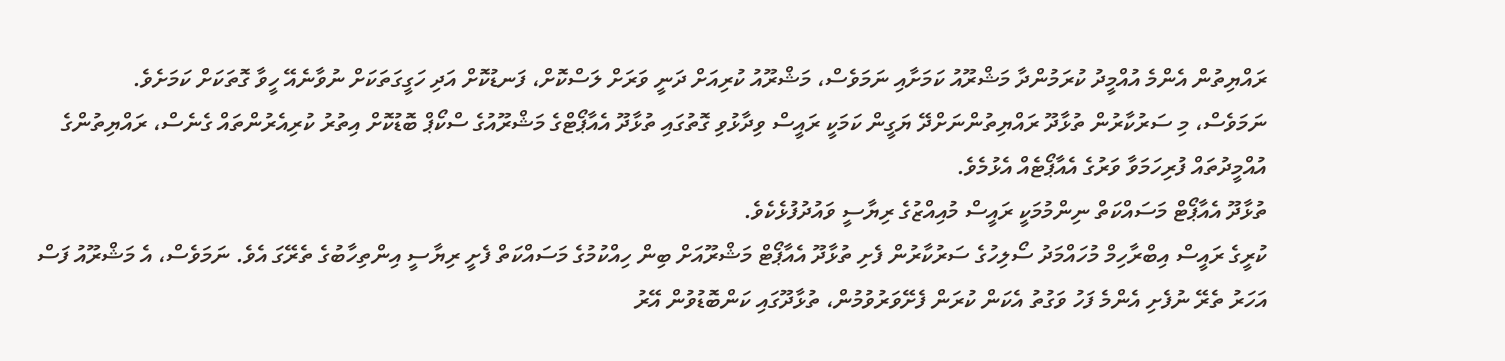ރައްޔިތުން އެންމެ އުއްމީދު ކުރަމުންދާ މަޝްރޫއު ކަމަށާއި ނަމަވެސް، މަޝްރޫއު ކުރިއަށް ދަނީ ވަރަށް ލަސްކޮށް، ފަނޑުކޮށް އަދި ހަގީގަތަކަށް ނުވާނެއޭ ހީވާ ގޮތަކަށް ކަމަށެވެ.
ނަމަވެސް، މި ސަރުކާރުން ތުޅާދޫ ރައްޔިތުންނަށްދޭ ޔަގީން ކަމަކީ ރައީސް ވިދާޅުވި ގޮތުގައި ތުޅާދޫ އެއާޕޯޓްގެ މަޝްރޫއުގެ ސްކޯޕް ބޮޑުކޮށް އިތުރު ކުރިއެރުންތައް ގެނެސް، ރައްޔިތުންގެ އުއްމީދުތައް ފުރިހަމަވާ ވަރުގެ އެއާޕޯޓެއް އެޅުމެވެ.
ތުޅާދޫ އެއާޕޯޓް މަސައްކަތް ނިންމުމަކީ ރައީސް މުއިއްޒުގެ ރިޔާސީ ވައުދުފުޅެކެވެ.
ކުރީގެ ރައީސް އިބްރާހިމް މުހައްމަދު ސޯލިހުގެ ސަރުކާރުން ފެށި ތުޅާދޫ އެއާޕޯޓް މަޝްރޫއަށް ބިން ހިއްކުމުގެ މަސައްކަތް ފެށީ ރިޔާސީ އިންތިހާބުގެ ތެރޭގަ އެވެ. ނަމަވެސް، އެ މަޝްރޫއު ފަސް އަހަރު ތެރޭ ނުފެށި އެންމެ ފަހު ވަގުތު އެކަން ކުރަން ފެށޭވަރުވުމުން، ތުޅާދޫގައި ކަންބޮޑުވުން އޭރު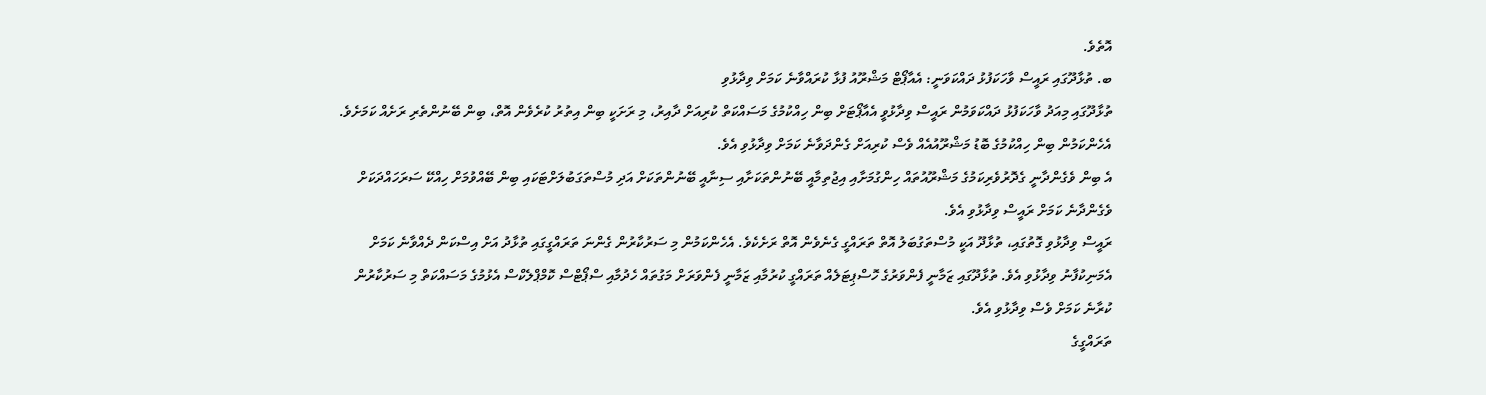އޮތެވެ.
ބ. ތުޅާދޫގައި ރައީސް ވާހަކަފުޅު ދައްކަވަނީ: އެއާޕޯޓް މަޝްރޫއު ފުޅާ ކުރައްވާނެ ކަމަށް ވިދާޅުވި
ތުޅާދޫގައި މިއަދު ވާހަކަފުޅު ދައްކަވަމުން ރައީސް ވިދާޅުވީ އެއާޕޯޓަށް ބިން ހިއްކުމުގެ މަސައްކަތް ކުރިއަށް ދާއިރު، މި ރަށަކީ ބިން އިތުރު ކުރެވެން އޮތް، ބިން ބޭނުންތެރި ރަށެއް ކަމަށެވެ. އެހެންކަމުން ބިން ހިއްކުމުގެ ބޮޑު މަޝްރޫއުއެއް ވެސް ކުރިއަށް ގެންދަވާނެ ކަމަށް ވިދާޅުވި އެވެ.
އެ ބިން ވެގެންދާނީ ގެދޮރުވެރިކަމުގެ މަޝްރޫއުތައް ހިންގުމަށާއި އިޖުތިމާއީ ބޭނުންތަކަށާއި ސިނާއީ ބޭނުންތަކަށް އަދި މުސްތަގަބުލަށްޓަކައި ބިން ބޭއްވުމަށް ހިއްކޭ ސަރަހައްދަކަށް ވެގެންދާނެ ކަމަށް ރައީސް ވިދާޅުވި އެވެ.
ރައީސް ވިދާޅުވި ގޮތުގައި، ތުޅާދޫ އަކީ މުސްތަގުބަލު އޮތް ތަރައްގީ ގެނެވެން އޮތް ރަށެކެވެ. އެހެންކަމުން މި ސަރުކާރުން ގެންނަ ތަރައްގީގައި ތުޅާދު އަށް އިސްކަން ދެއްވާނެ ކަމަށް އެމަނިކުފާނު ވިދާޅުވި އެވެ. ތުޅާދޫގައި ޒަމާނީ ފެންވަރުގެ ހޮސްޕިޓަލެއް ތަރައްގީ ކުރުމާއި ޒަމާނީ ފެންވަރަށް މަގުތައް ހެދުމާއި ސްޕޯޓްސް ކޮމްޕްލެކްސް އެޅުމުގެ މަސައްކަތް މި ސަރުކާރުން ކުރާނެ ކަމަށް ވެސް ވިދާޅުވި އެވެ.
ތަރައްގީގެ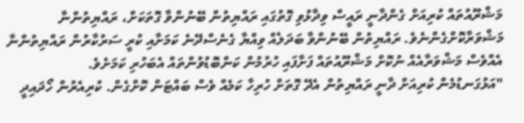މަޝްރޫއުތައް ކުރިއަށް ގެންދާނީ ރައީސް ވިދާޅުވި ގޮތުގައި ރައްޔިތުން ބޭނުންވާ ގޮތަކަށް، ރައްޔިތުންނާ މަޝްވަރާކޮށްގެންނެވެ. ރައްޔިތުން ބޭނުންވާ ބަދަލެއް ވިއްޔާ ގެނެސްދޭނެ ކަމަށާއި ކުރީ ސަރުކާރުން ރައްޔިތުންނާ އެއްވެސް މަޝްވަރާއެއް ނުކޮށް މަޝްރޫއުތައް ފަށާފައި ހުރުމުން ކަންބޮޑުވުންތައް އެބަހުރި ކަމަށެވެ.
"އަޅުގަނޑުމެން ކުރިއަށް ދާނީ ރައްޔިތުން އެދޭ ގޮތަށް ހުރިހާ ކަމެއް ވެސް ބައްޓަން ކޮށްގެން. ކުރިއެރުން ހޯދައިދީ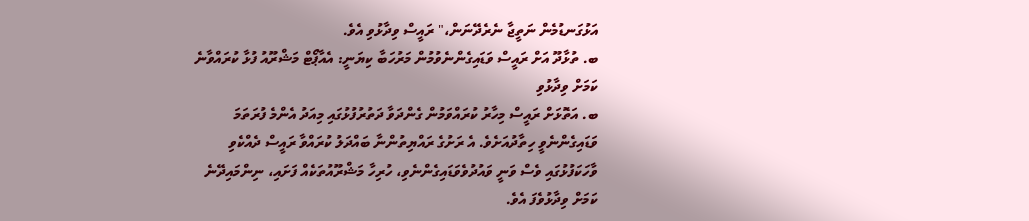އަޅުގަނޑުމެން ނަތީޖާ ނެރެދޭނަން،" ރައީސް ވިދާޅުވި އެވެ.
ބ. ތުޅާދޫ އަށް ރައީސް ވަޑައިގެންނެވުމުން މަރުހަބާ ކިޔަނީ: އެއާޕޯޓް މަޝްރޫއު ފުޅާ ކުރައްވާނެ ކަމަށް ވިދާޅުވި
ބ. އަތޮޅަށް ރައީސް މިހާރު ކުރައްވަމުން ގެންދަވާ ދަތުރުފުޅުގައި މިއަދު އެންމެ ފުރަތަމަ ވަޑައިގެންނެވީ ހިތާދުއަށެވެ. އެ ރަށުގެ ރައްޔިތުންނާ ބައްދަލު ކުރައްވާ ރައީސް ދެއްކެވި ވާހަކަފުޅުގައި ވެސް ވަނީ ވައުދުވެވަޑައިގެންނެވި، ހުރިހާ މަޝްރޫއުތަކެއް ފަށައި، ނިންމައިދޭނެ ކަމަށް ވިދާޅުވެފަ އެވެ.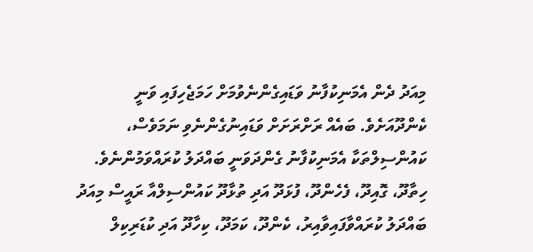މިއަދު ދެން އެމަނިކުފާނު ވަޑައިގެންނެވުމަށް ހަމަޖެހިފައި ވަނީ ކެންދޫއަށެވެ. ބައެއް ރަށްރަށަށް ވަޑައިނުގެންނެވި ނަމަވެސް، ކައުންސިލްތަކާ އެމަނިކުފާނު ގެންދަވަނީ ބައްދަލު ކުރައްވަމުންނެވެ.
ހިތާދޫ، ގޮއިދޫ، ފެހެންދޫ، ފުޅަދޫ އަދި ތުޅާދޫ ކައުންސިލްއާ ރައީސް މިއަދު ބައްދަލު ކުރައްވާފައިވާއިރު، ކެންދޫ، ކަމަދޫ، ކިހާދޫ އަދި ކުޑަރިކިލް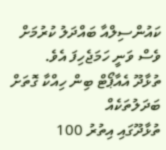ކައުންސިލްއާ ބައްދަލު ކުރުމަށް ވެސް ވަނީ ހަމަޖެހިފަ އެވެ.
ތުޅާދޫ އެއާޕޯޓް ބިން ހިއްކާ ގޮތަށް ބަދަލުތަކެއް
ތުޅާދޫގައި އިތުރު 100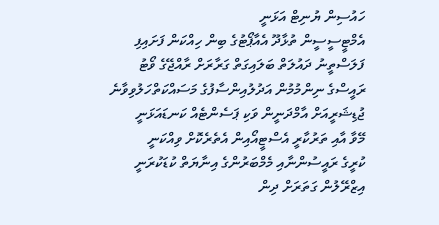ހައުސިން ޔުނިޓް އަޅަނީ
އެމްޓީސީސީން ތުޅާދޫ އެއާޕޯޓުގެ ބިން ހިއްކަން ފަށައިފި
ފަލަސްތީނު ދައުލަތް ބަލައިގަތް ގަރާރަށް ރާއްޖޭގެ ވޯޓު
ރައީސްގެ ނިންމުމުން އަދުލުއިންސާފުގެ މަސައްކަތްހަލުވިވާނެ
ޖުޑިޝަރީއަށް އާމްދަނީން ވަކި ޕަސެންޓެއް ކަނޑައަޅަނީ
މޭވާ އާއި ތަރުކާރީ އެސްޓީއޯއިން އެތެރެކޮށް ވިއްކަނީ
ކުރީގެ ރައީސުންނާއި މެމްބަރުންގެ އިނާޔަތް ކުޑަކުރަނީ
އިޒްރޭލުން ގަތަރަށް ދިން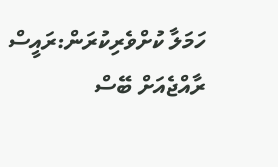ހަމަލާ ކުށްވެރިކުރަން:ރައީސް
ރާއްޖެއަށް ބޭސް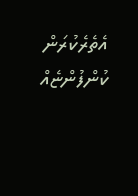އެތެރެކުރަން ކުންފުންޏެއް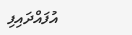އުފައްދައިފި